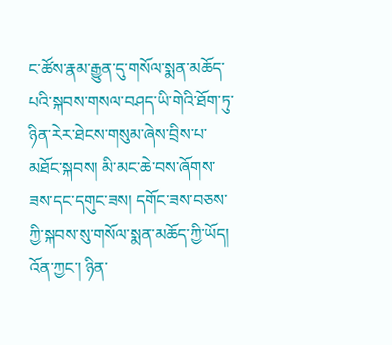ང་ཚོས་རྣམ་རྒྱུན་དུ་གསོལ་སྨན་མཆོད་པའི་སྐབས་གསལ་བཤད་ཡི་གེའི་ཐོག་ཏུ་ཉིན་རེར་ཐེངས་གསུམ་ཞེས་བྲིས་པ་མཐོང་སྐབས། མི་མང་ཆེ་བས་ཞོགས་ཟས་དང་དགུང་ཟས། དགོང་ཟས་བཅས་ཀྱི་སྐབས་སུ་གསོལ་སྨན་མཆོད་ཀྱི་ཡོད། འོན་ཀྱང་། ཉིན་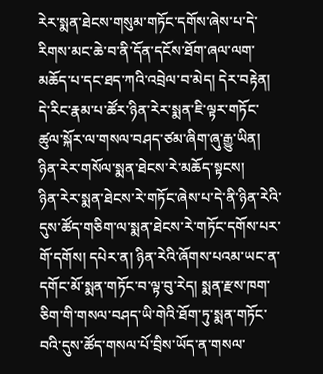རེར་སྨན་ཐེངས་གསུམ་གཏོང་དགོས་ཞེས་པ་དེ་རིགས་མང་ཆེ་བ་ནི་དོན་དངོས་ཐོག་ཞལ་ལག་མཆོད་པ་དང་ཐད་ཀའི་འབྲེལ་བ་མེད། དེར་བརྟེན། དེ་རིང་རྣམ་པ་ཚོར་ཉིན་རེར་སྨན་ཇི་ལྟར་གཏོང་ཚུལ་སྐོར་ལ་གསལ་བཤད་ཙམ་ཞིག་ཞུ་རྒྱུ་ཡིན།
ཉིན་རེར་གསོལ་སྨན་ཐེངས་རེ་མཆོད་སྟངས།
ཉིན་རེར་སྨན་ཐེངས་རེ་གཏོང་ཞེས་པ་དེ་ནི་ཉིན་རེའི་དུས་ཚོད་གཅིག་ལ་སྨན་ཐེངས་རེ་གཏོང་དགོས་པར་གོ་དགོས། དཔེར་ན། ཉིན་རེའི་ཞོགས་པའམ་ཡང་ན་དགོང་མོ་སྨན་གཏོང་བ་ལྟ་བུ་རེད། སྨན་རྫས་ཁག་ཅིག་གི་གསལ་བཤད་ཡི་གེའི་ཐོག་ཏུ་སྨན་གཏོང་བའི་དུས་ཚོད་གསལ་པོ་བྲིས་ཡོད་ན་གསལ་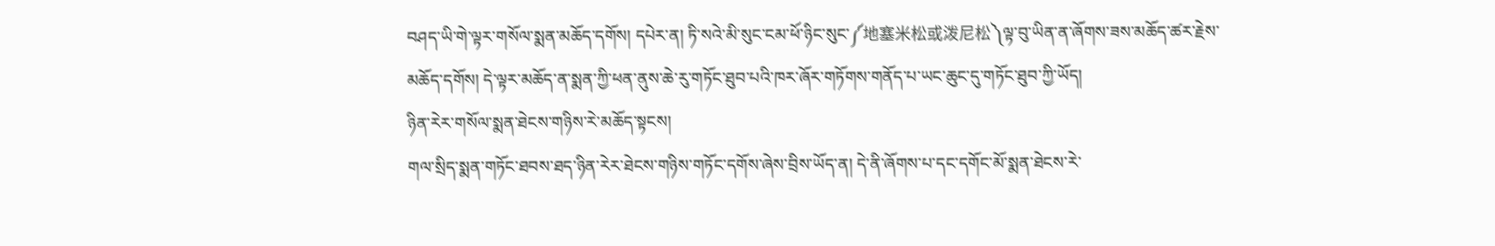བཤད་ཡི་གེ་ལྟར་གསོལ་སྨན་མཆོད་དགོས། དཔེར་ན། ཏི་སའེ་མི་སུང་ངམ་ཕོ་ཉིང་སུང་༼地塞米松或泼尼松༽ལྟ་བུ་ཡིན་ན་ཞོགས་ཟས་མཆོད་ཚར་རྗེས་མཆོད་དགོས། དེ་ལྟར་མཆོད་ན་སྨན་ཀྱི་ཕན་ནུས་ཆེ་རུ་གཏོང་ཐུབ་པའི་ཁར་ཞོར་གཏོགས་གནོད་པ་ཡང་ཆུང་དུ་གཏོང་ཐུབ་ཀྱི་ཡོད།
ཉིན་རེར་གསོལ་སྨན་ཐེངས་གཉིས་རེ་མཆོད་སྟངས།
གལ་སྲིད་སྨན་གཏོང་ཐབས་ཐད་ཉིན་རེར་ཐེངས་གཉིས་གཏོང་དགོས་ཞེས་བྲིས་ཡོད་ན། དེ་ནི་ཞོགས་པ་དང་དགོང་མོ་སྨན་ཐེངས་རེ་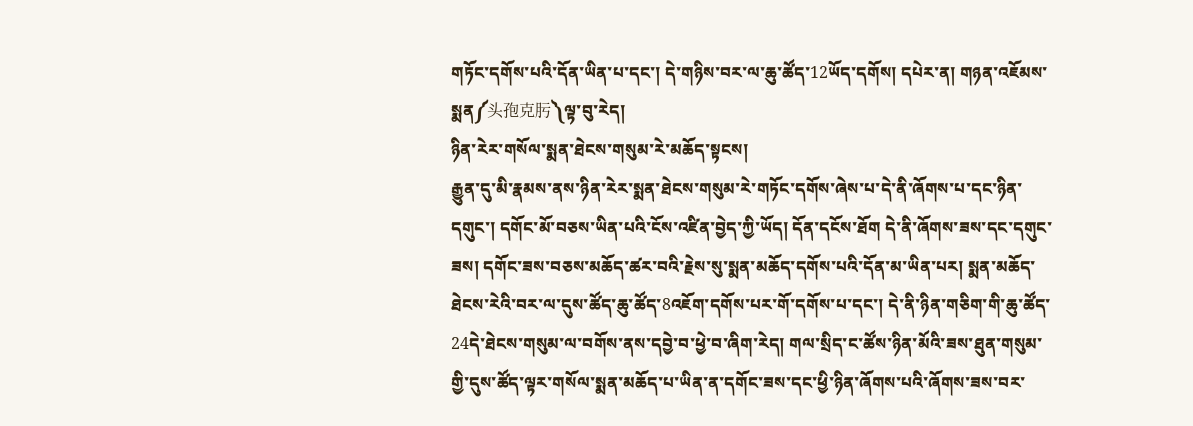གཏོང་དགོས་པའི་དོན་ཡིན་པ་དང་། དེ་གཉིས་བར་ལ་ཆུ་ཚོད་12ཡོད་དགོས། དཔེར་ན། གཉན་འཇོམས་སྨན༼头孢克肟༽ལྟ་བུ་རེད།
ཉིན་རེར་གསོལ་སྨན་ཐེངས་གསུམ་རེ་མཆོད་སྟངས།
རྒྱུན་དུ་མི་རྣམས་ནས་ཉིན་རེར་སྨན་ཐེངས་གསུམ་རེ་གཏོང་དགོས་ཞེས་པ་དེ་ནི་ཞོགས་པ་དང་ཉིན་དགུང་། དགོང་མོ་བཅས་ཡིན་པའི་ངོས་འཛིན་བྱེད་ཀྱི་ཡོད། དོན་དངོས་ཐོག དེ་ནི་ཞོགས་ཟས་དང་དགུང་ཟས། དགོང་ཟས་བཅས་མཆོད་ཚར་བའི་རྗེས་སུ་སྨན་མཆོད་དགོས་པའི་དོན་མ་ཡིན་པར། སྨན་མཆོད་ཐེངས་རེའི་བར་ལ་དུས་ཚོད་ཆུ་ཚོད་8འཇོག་དགོས་པར་གོ་དགོས་པ་དང་། དེ་ནི་ཉིན་གཅིག་གི་ཆུ་ཚོད་24དེ་ཐེངས་གསུམ་ལ་བགོས་ནས་དབྱེ་བ་ཕྱེ་བ་ཞིག་རེད། གལ་སྲིད་ང་ཚོས་ཉིན་མོའི་ཟས་ཐུན་གསུམ་གྱི་དུས་ཚོད་ལྟར་གསོལ་སྨན་མཆོད་པ་ཡིན་ན་དགོང་ཟས་དང་ཕྱི་ཉིན་ཞོགས་པའི་ཞོགས་ཟས་བར་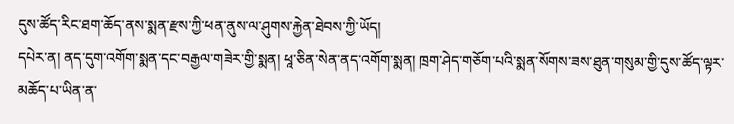དུས་ཚོད་རིང་ཐག་ཆོད་ནས་སྨན་རྫས་ཀྱི་ཕན་ནུས་ལ་ཤུགས་རྐྱེན་ཐེབས་ཀྱི་ཡོད།
དཔེར་ན། ནད་དུག་འགོག་སྨན་དང་བརྒྱལ་གཟེར་གྱི་སྨན། ཕཱ་ཅིན་སེན་ནད་འགོག་སྨན། ཁྲག་ཤེད་གཅོག་པའི་སྨན་སོགས་ཟས་ཐུན་གསུམ་གྱི་དུས་ཚོད་ལྟར་མཆོད་པ་ཡིན་ན་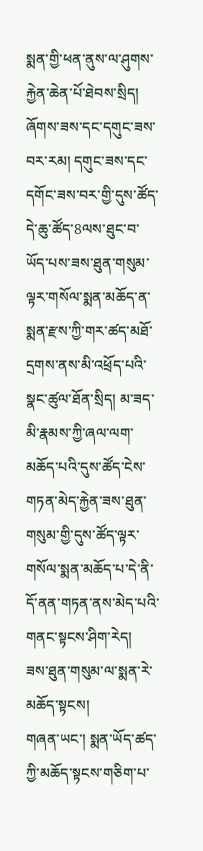སྨན་གྱི་ཕན་ནུས་ལ་ཤུགས་རྐྱེན་ཆེན་པོ་ཐེབས་སྲིད། ཞོགས་ཟས་དང་དགུང་ཟས་བར་རམ། དགུང་ཟས་དང་དགོང་ཟས་བར་གྱི་དུས་ཚོད་དེ་ཆུ་ཚོད་8ལས་ཐུང་བ་ཡོད་པས་ཟས་ཐུན་གསུམ་ལྟར་གསོལ་སྨན་མཆོད་ན་སྨན་རྫས་ཀྱི་གར་ཚད་མཐོ་དྲགས་ནས་མི་འཕྲོད་པའི་སྣང་ཚུལ་ཐོན་སྲིད། མ་ཟད་མི་རྣམས་ཀྱི་ཞལ་ལག་མཆོད་པའི་དུས་ཚོད་ངེས་གཏན་མེད་རྐྱེན་ཟས་ཐུན་གསུམ་གྱི་དུས་ཚོད་ལྟར་གསོལ་སྨན་མཆོད་པ་དེ་ནི་དོ་ནན་གཏན་ནས་མེད་པའི་གནང་སྟངས་ཤིག་རེད།
ཟས་ཐུན་གསུམ་ལ་སྨན་རེ་མཆོད་སྟངས།
གཞན་ཡང་། སྨན་ཡོད་ཚད་ཀྱི་མཆོད་སྟངས་གཅིག་པ་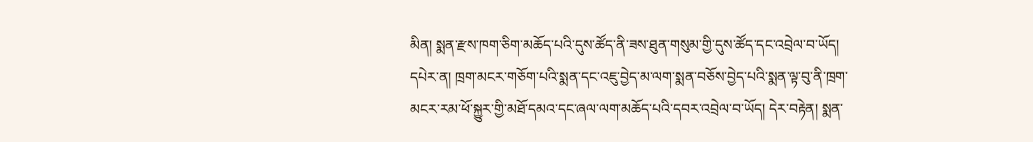མིན། སྨན་རྫས་ཁག་ཅིག་མཆོད་པའི་དུས་ཚོད་ནི་ཟས་ཐུན་གསུམ་གྱི་དུས་ཚོད་དང་འབྲེལ་བ་ཡོད། དཔེར་ན། ཁྲག་མངར་གཅོག་པའི་སྨན་དང་འཇུ་བྱེད་མ་ལག་སྨན་བཅོས་བྱེད་པའི་སྨན་ལྟ་བུ་ནི་ཁྲག་མངར་རམ་ཕོ་སྐྱུར་གྱི་མཐོ་དམའ་དང་ཞལ་ལག་མཆོད་པའི་དབར་འབྲེལ་བ་ཡོད། དེར་བརྟེན། སྨན་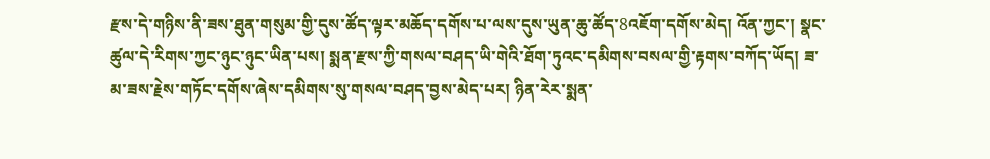རྫས་དེ་གཉིས་ནི་ཟས་ཐུན་གསུམ་གྱི་དུས་ཚོད་ལྟར་མཆོད་དགོས་པ་ལས་དུས་ཡུན་ཆུ་ཚོད་8འཇོག་དགོས་མེད། འོན་ཀྱང་། སྣང་ཚུལ་དེ་རིགས་ཀྱང་ཉུང་ཉུང་ཡིན་པས། སྨན་རྫས་ཀྱི་གསལ་བཤད་ཡི་གེའི་ཐོག་ཏུའང་དམིགས་བསལ་གྱི་རྟགས་བཀོད་ཡོད། ཟ་མ་ཟས་རྗེས་གཏོང་དགོས་ཞེས་དམིགས་སུ་གསལ་བཤད་བྱས་མེད་པར། ཉིན་རེར་སྨན་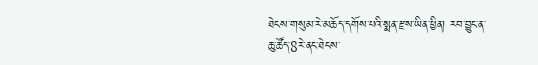ཐེངས་གསུམ་རེ་མཆོད་དགོས་པའི་སྨན་རྫས་ཡིན་ཕྱིན། རབ་བྱུང་ན་ཆུ་ཚོད་8རེ་ནང་ཐེངས་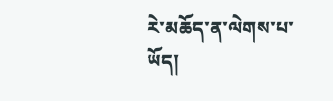རེ་མཆོད་ན་ལེགས་པ་ཡོད།